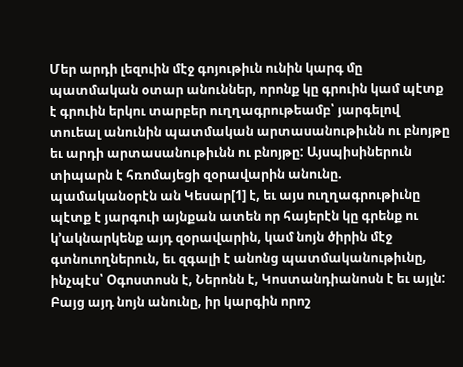Մեր արդի լեզուին մէջ գոյութիւն ունին կարգ մը պատմական օտար անուններ, որոնք կը գրուին կամ պէտք է գրուին երկու տարբեր ուղղագրութեամբ՝ յարգելով տուեալ անունին պատմական արտասանութիւնն ու բնոյթը եւ արդի արտասանութիւնն ու բնոյթը: Այսպիսիներուն տիպարն է հռոմայեցի զօրավարին անունը. պամականօրէն ան Կեսար[1] է, եւ այս ուղղագրութիւնը պէտք է յարգուի այնքան ատեն որ հայերէն կը գրենք ու կ’ակնարկենք այդ զօրավարին, կամ նոյն ծիրին մէջ գտնուողներուն, եւ զգալի է անոնց պատմականութիւնը, ինչպէս՝ Օգոստոսն է, Ներոնն է, Կոստանդիանոսն է եւ այլն:
Բայց այդ նոյն անունը, իր կարգին որոշ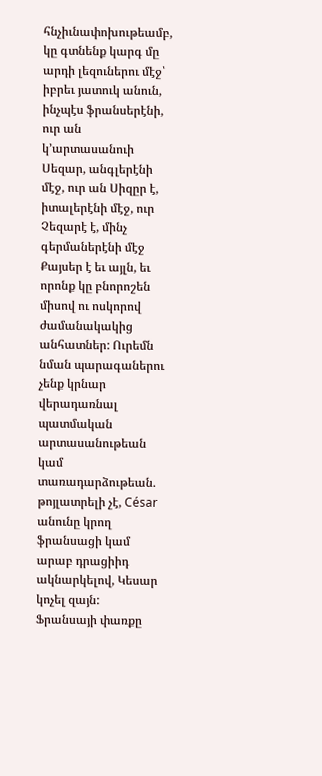հնչիւնափոխութեամբ, կը գտնենք կարգ մը արդի լեզուներու մէջ՝ իբրեւ յատուկ անուն, ինչպէս ֆրանսերէնի, ուր ան կ’արտասանուի Սեզար, անգլերէնի մէջ, ուր ան Սիզըր է, իտալերէնի մէջ, ուր Չեզարէ է, մինչ գերմաներէնի մէջ Քայսեր է եւ այլն, եւ որոնք կը բնորոշեն միսով ու ոսկորով ժամանակակից անհատներ: Ուրեմն նման պարագաներու չենք կրնար վերադառնալ պատմական արտասանութեան կամ տառադարձութեան. թոյլատրելի չէ, César անունը կրող ֆրանսացի կամ արաբ դրացիիդ ակնարկելով, Կեսար կոչել զայն:
Ֆրանսայի փառքը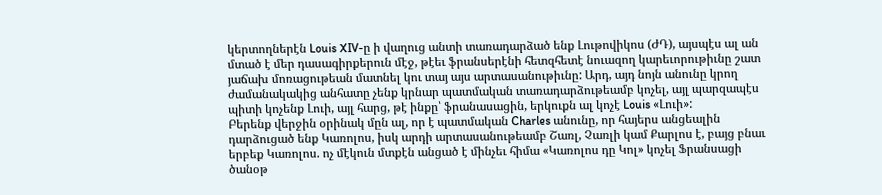կերտողներէն Louis XIV-ը ի վաղուց անտի տառադարձած ենք Լութովիկոս (ԺԴ), այսպէս ալ ան մտած է մեր դասագիրքերուն մէջ, թէեւ ֆրանսերէնի հետզհետէ նուազող կարեւորութիւնը շատ յաճախ մոռացութեան մատնել կու տայ այս արտասանութիւնը: Արդ, այդ նոյն անունը կրող ժամանակակից անհատը չենք կրնար պատմական տառադարձութեամբ կոչել, այլ պարզապէս պիտի կոչենք Լուի, այլ հարց, թէ ինքը՝ ֆրանասացին, երկուքն ալ կոչէ Louis «Լուի»:
Բերենք վերջին օրինակ մըն ալ, որ է պատմական Charles անունը, որ հայերս անցեալին դարձուցած ենք Կառոլոս, իսկ արդի արտասանութեամբ Շառլ, Չառլի կամ Քարլոս է, բայց բնաւ երբեք Կառոլոս. ոչ մէկուն մտքէն անցած է մինչեւ հիմա «Կառոլոս դը Կոլ» կոչել Ֆրանսացի ծանօթ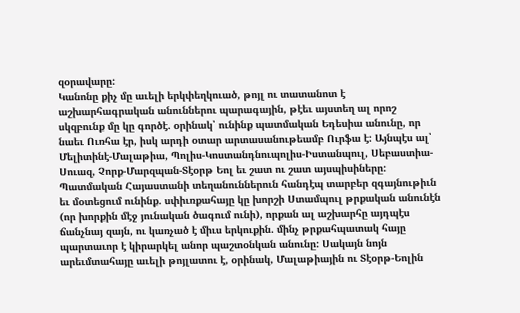զօրավարը:
Կանոնը քիչ մը աւելի երկփեղկուած, թոյլ ու տատանոտ է աշխարհագրական անուններու պարագային, թէեւ այստեղ ալ որոշ սկզբունք մը կը գործէ. օրինակ՝ ունինք պատմական Եդեսիա անունը, որ նաեւ Ուռհա էր, իսկ արդի օտար արտասանութեամբ Ուրֆա է: Այնպէս ալ՝ Մելիտինէ-Մալաթիա, Պոլիս-Կոստանդնուպոլիս-Իստանպուլ, Սեբաստիա-Սուազ, Չորք-Մարզպան-Տէօրթ Եոլ եւ շատ ու շատ այսպիսիները: Պատմական Հայաստանի տեղանուններուն հանդէպ տարբեր զգայնութիւն եւ մօտեցում ունինք. սփիւռքահայը կը խորշի Ստամպուլ թրքական անունէն (որ խորքին մէջ յունական ծագում ունի), որքան ալ աշխարհը այդպէս ճանչնայ զայն, ու կառչած է միւս երկուքին. մինչ թրքահպատակ հայը պարտաւոր է կիրարկել անոր պաշտօնկան անունը: Սակայն նոյն արեւմտահայը աւելի թոյլատու է, օրինակ, Մալաթիային ու Տէօրթ-Եոլին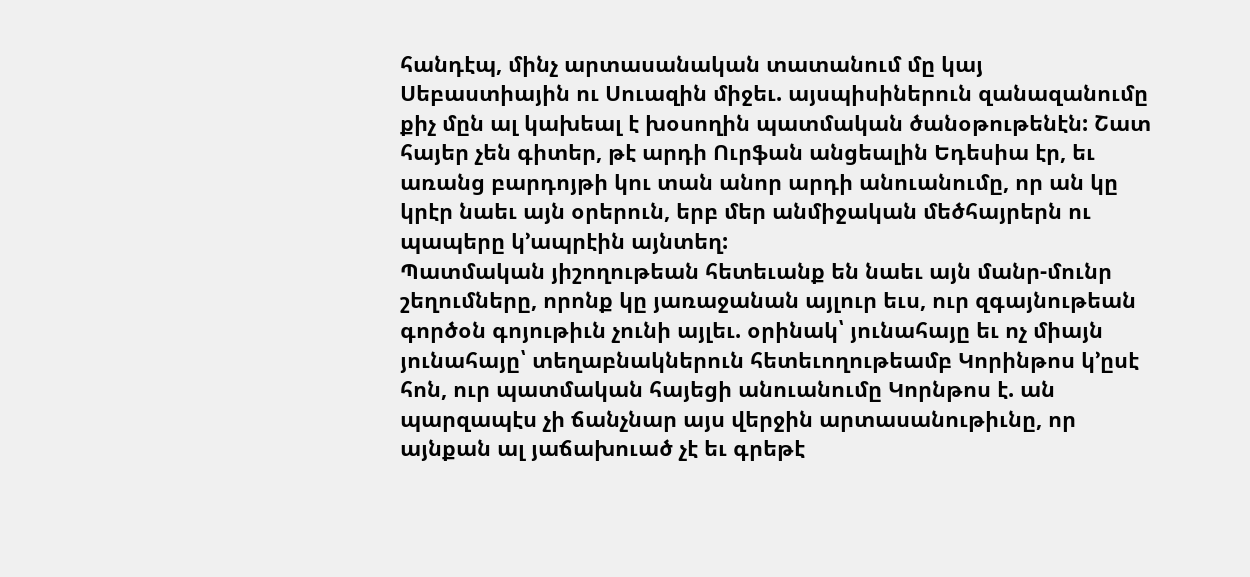հանդէպ, մինչ արտասանական տատանում մը կայ Սեբաստիային ու Սուազին միջեւ. այսպիսիներուն զանազանումը քիչ մըն ալ կախեալ է խօսողին պատմական ծանօթութենէն: Շատ հայեր չեն գիտեր, թէ արդի Ուրֆան անցեալին Եդեսիա էր, եւ առանց բարդոյթի կու տան անոր արդի անուանումը, որ ան կը կրէր նաեւ այն օրերուն, երբ մեր անմիջական մեծհայրերն ու պապերը կ’ապրէին այնտեղ:
Պատմական յիշողութեան հետեւանք են նաեւ այն մանր-մունր շեղումները, որոնք կը յառաջանան այլուր եւս, ուր զգայնութեան գործօն գոյութիւն չունի այլեւ. օրինակ՝ յունահայը եւ ոչ միայն յունահայը՝ տեղաբնակներուն հետեւողութեամբ Կորինթոս կ’ըսէ հոն, ուր պատմական հայեցի անուանումը Կորնթոս է. ան պարզապէս չի ճանչնար այս վերջին արտասանութիւնը, որ այնքան ալ յաճախուած չէ եւ գրեթէ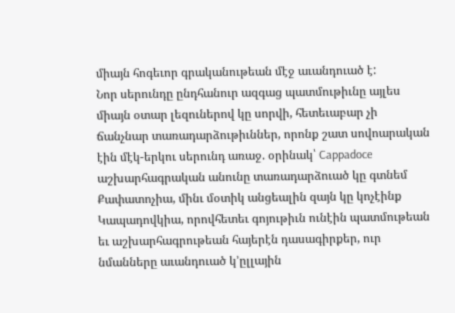միայն հոգեւոր գրականութեան մէջ աւանդուած է:
Նոր սերունդը ընդհանուր ազգաց պատմութիւնը այլես միայն օտար լեզուներով կը սորվի, հետեւաբար չի ճանչնար տառադարձութիւններ, որոնք շատ սովոարական էին մէկ-երկու սերունդ առաջ. օրինակ՝ Cappadoce աշխարհագրական անունը տառադարձուած կը գտնեմ Քափատոչիա, մինւ մօտիկ անցեալին զայն կը կոչէինք Կապադովկիա, որովհետեւ գոյութիւն ունէին պատմութեան եւ աշխարհագրութեան հայերէն դասագիրքեր, ուր նմանները աւանդուած կ’ըլլային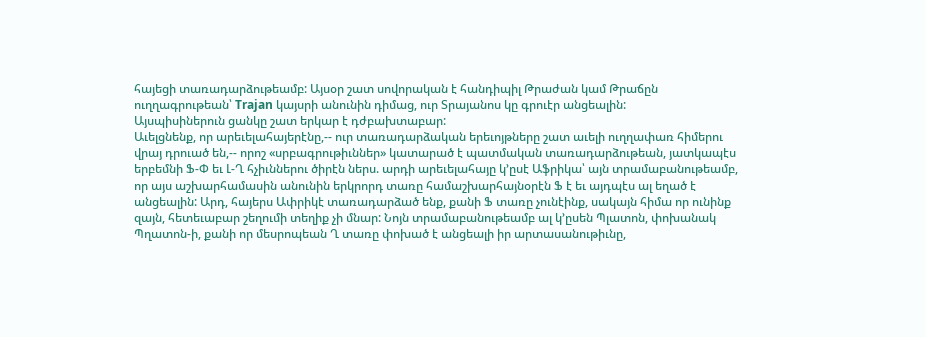հայեցի տառադարձութեամբ: Այսօր շատ սովորական է հանդիպիլ Թրաժան կամ Թրաճըն ուղղագրութեան՝ Trajan կայսրի անունին դիմաց, ուր Տրայանոս կը գրուէր անցեալին:
Այսպիսիներուն ցանկը շատ երկար է դժբախտաբար:
Աւելցնենք, որ արեւելահայերէնը,-- ուր տառադարձական երեւոյթները շատ աւելի ուղղափառ հիմերու վրայ դրուած են,-- որոշ «սրբագրութիւններ» կատարած է պատմական տառադարձութեան, յատկապէս երբեմնի Ֆ-Փ եւ Լ-Ղ հչիւններու ծիրէն ներս. արդի արեւելահայը կ’ըսէ Աֆրիկա՝ այն տրամաբանութեամբ, որ այս աշխարհամասին անունին երկրորդ տառը համաշխարհայնօրէն Ֆ է եւ այդպէս ալ եղած է անցեալին: Արդ, հայերս Ափրիկէ տառադարձած ենք, քանի Ֆ տառը չունէինք, սակայն հիմա որ ունինք զայն, հետեւաբար շեղումի տեղիք չի մնար: Նոյն տրամաբանութեամբ ալ կ’ըսեն Պլատոն, փոխանակ Պղատոն-ի, քանի որ մեսրոպեան Ղ տառը փոխած է անցեալի իր արտասանութիւնը,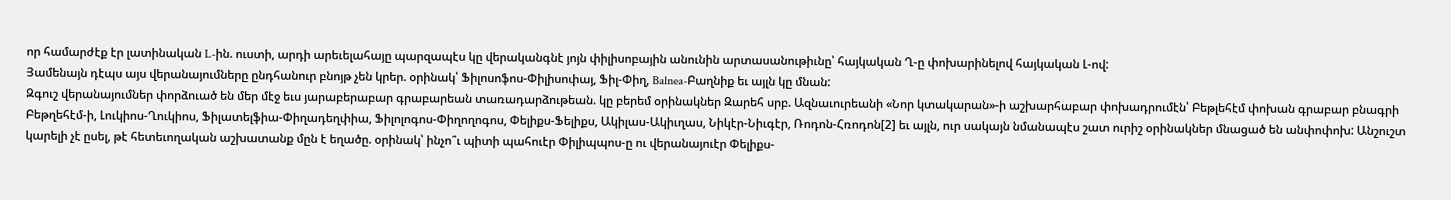որ համարժէք էր լատինական L-ին. ուստի, արդի արեւելահայը պարզապէս կը վերականգնէ յոյն փիլիսոբային անունին արտասանութիւնը՝ հայկական Ղ-ը փոխարինելով հայկական Լ-ով:
Յամենայն դէպս այս վերանայումները ընդհանուր բնոյթ չեն կրեր. օրինակ՝ Ֆիլոսոֆոս-Փիլիսոփայ, Ֆիլ-Փիղ, Balnea-Բաղնիք եւ այլն կը մնան:
Զգուշ վերանայումներ փորձուած են մեր մէջ եւս յարաբերաբար գրաբարեան տառադարձութեան. կը բերեմ օրինակներ Զարեհ սրբ. Ազնաւուրեանի «Նոր կտակարան»-ի աշխարհաբար փոխադրումէն՝ Բեթլեհէմ փոխան գրաբար բնագրի Բեթղեհէմ-ի, Լուկիոս-Ղուկիոս, Ֆիլատելֆիա-Փիղադեղփիա, Ֆիլոլոգոս-Փիղողոգոս, Փելիքս-Ֆելիքս, Ակիլաս-Ակիւղաս, Նիկէր-Նիւգէր, Ռոդոն-Հռոդոն[2] եւ այլն, ուր սակայն նմանապէս շատ ուրիշ օրինակներ մնացած են անփոփոխ: Անշուշտ կարելի չէ ըսել, թէ հետեւողական աշխատանք մըն է եղածը. օրինակ՝ ինչո՞ւ պիտի պահուէր Փիլիպպոս-ը ու վերանայուէր Փելիքս-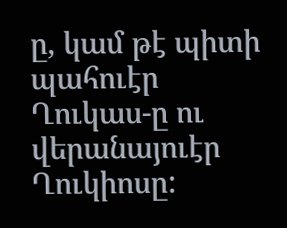ը, կամ թէ պիտի պահուէր Ղուկաս-ը ու վերանայուէր Ղուկիոսը: